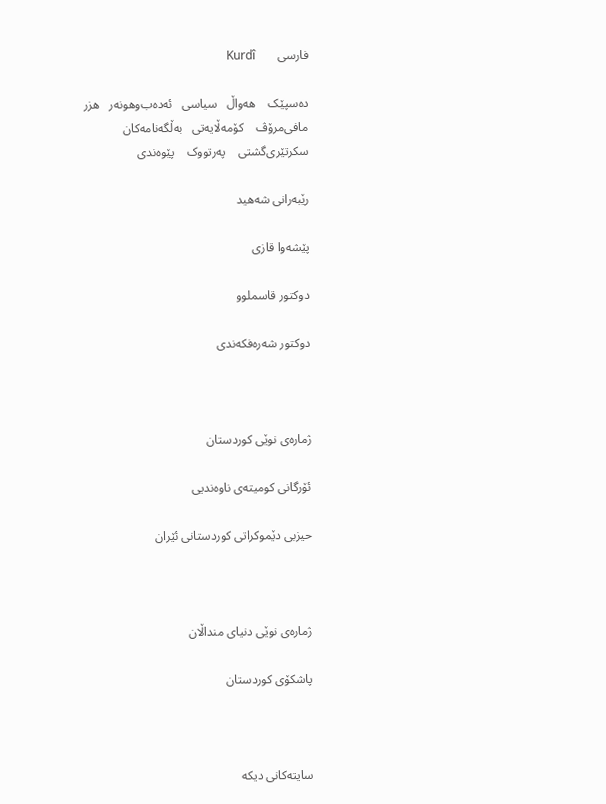فارسی       Kurdî

ده‌سپێک    هه‌واڵ   سیاسی   ئه‌ده‌ب‌وهونه‌ر   هزر   مافی‌مرۆڤ    کۆمه‌ڵایه‌تی   به‌ڵگه‌نامه‌کان    سکرتێری‌گشتی    په‌رتووک    پێوه‌ندی

رێبه‌رانی شه‌هید

پێشه‌وا قازی‌

دوكتور قاسملوو

دوكتور شه‌ره‌فکه‌ندی



ژماره‌ی نوێی كوردستان

ئۆرگانی كومیته‌ی ناوه‌ندیی

حیزبی دێموكراتی كوردستانی ئێران



ژماره‌ی نوێی دنیای منداڵان

پاشكۆی كوردستان



سایته‌کانی دیکه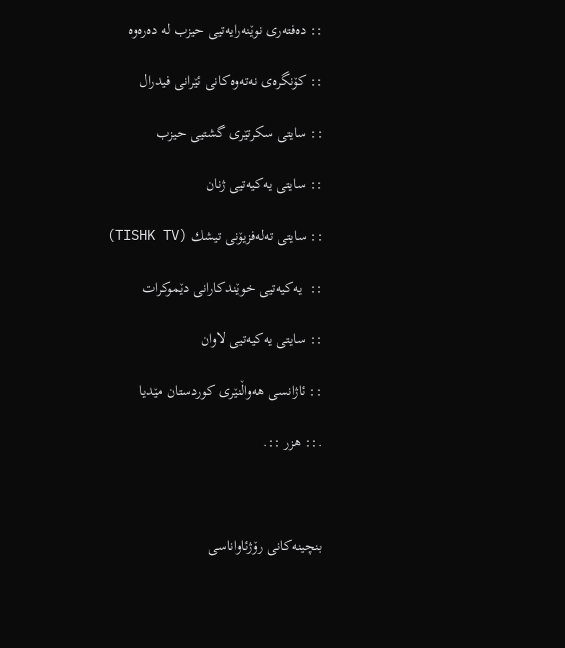:: ده‌فته‌ری نوێنه‌رایه‌تیی حیزب له ده‌ره‌وه

:: كۆنگره‌ی‌ نه‌ته‌وه‌كانی‌ ئێرانی‌ فیدرال

:: سایتی سکرتێری گشتیی حیزب

:: سایتی یه‌كیه‌تیی ژنان

:: سایتی ته‌له‌فزیۆنی‌ تیشك (TISHK TV)

::  یه‌كیه‌تیی‌ خوێندكارانی‌ دێموكرات

:: سایتی یه‌کیه‌تیی لاوان

:: ئاژانسی هه‌واڵنێری كوردستان مێدیا

.:: هزر ::.



بنچینه‌كانی‌ رۆژئاواناسی‌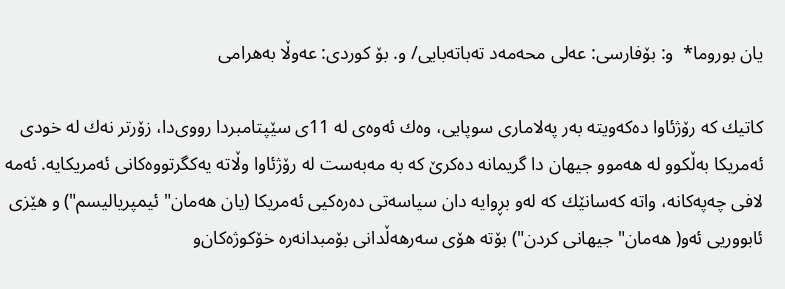یان بوروما*  و: بۆفارسی‌: عه‌لی‌ محه‌مه‌د ته‌باته‌بایی‌/ و. بۆ كوردی‌: عه‌وڵا به‌هرامی‌

كاتیك كه‌ رۆژئاوا ده‌كه‌ویته‌ به‌ر په‌لاماری‌ سوپایی‌، وه‌ك ئه‌وه‌ی‌ له‌ 11ی‌ سێپتامبردا رووی‌دا، زۆرتر نه‌ك له‌ خودی‌ ئه‌مریكا به‌ڵكوو له‌ هه‌موو جیهان دا گریمانه‌ ده‌كرێ‌ كه‌ به‌ مه‌به‌ست له‌ رۆژئاوا وڵاته‌ یه‌كگرتووه‌كانی‌ ئه‌مریكایه‌. ئه‌مه‌ لافی‌ چه‌په‌كانه‌، واته‌ كه‌سانێك كه‌ له‌و بڕوایه‌ دان سیاسه‌تی‌ ده‌ره‌كیی‌ ئه‌مریكا (یان هه‌مان" ئیمپریالیسم") و هێزی‌ ئابووریی‌ ئه‌و( هه‌مان" جیهانی‌ كردن") بۆته‌ هۆی‌ سه‌رهه‌ڵدانی‌ بۆمبدانه‌ره‌ خۆكوژه‌كان‌و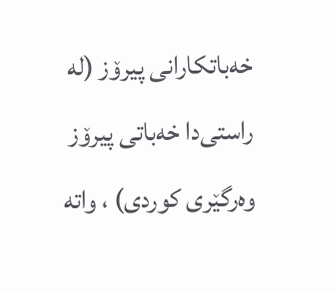خه‌باتكارانی‌ پیرۆز (له‌ راستی‌دا خه‌باتی‌ پیرۆز وه‌رگێری‌ كوردی‌) ، واته‌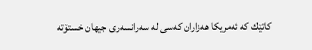كاتێك كه‌ ئه‌مریكا هه‌زاران كه‌سی‌ له‌ سه‌رانسه‌ری‌ جیهان خستۆته‌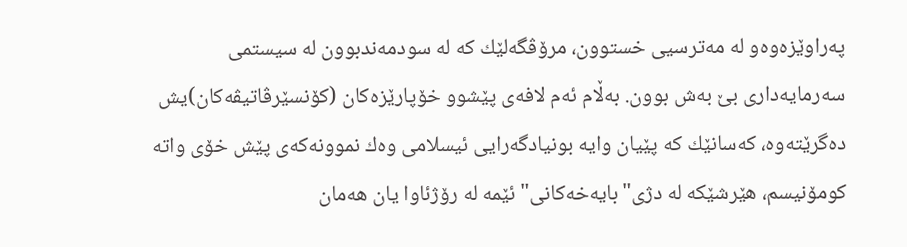په‌راوێزه‌وه‌‌و له‌ مه‌ترسیی‌ خستوون، مرۆڤگه‌لێك كه‌ له‌ سودمه‌ندبوون له‌ سیستمی‌ سه‌رمایه‌داری‌ بێ‌ به‌ش بوون. به‌ڵام ئه‌م لافه‌ی‌ پێشوو خۆپارێزه‌كان (كۆنسێرڤاتیڤه‌كان)یش ده‌گرێته‌وه‌، كه‌سانێك كه‌ پێیان وایه‌ بونیادگه‌رایی‌ ئیسلامی‌ وه‌ك نموونه‌كه‌ی‌ پێش خۆی‌ واته‌ كومۆنیسم، هێرشێكه‌ له‌ دژی‌"بایه‌خه‌كانی‌" ئێمه‌ له‌ رۆژئاوا یان هه‌مان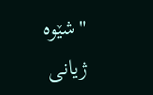"شێوه‌ ژیانی‌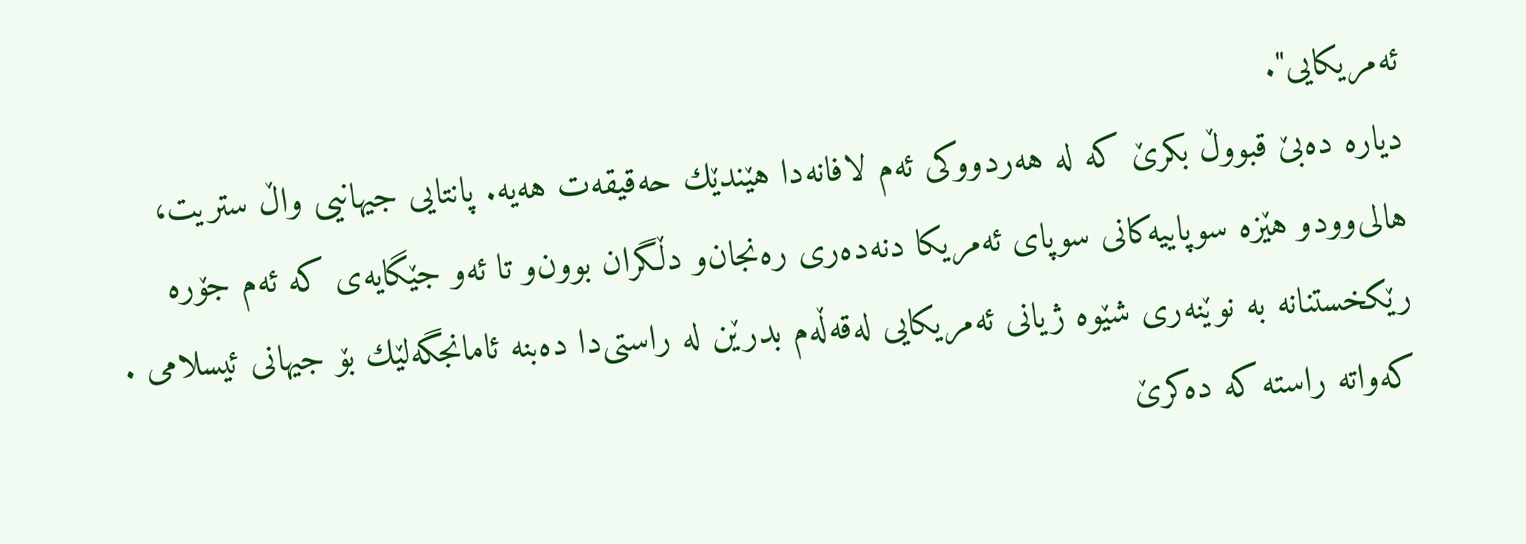ئه‌مریكایی‌".
دیاره‌ ده‌بێ‌ قبووڵ‌ بكرێ‌ كه‌ له‌ هه‌ردووكی‌ ئه‌م لافانه‌دا هێندێك حه‌قیقه‌ت هه‌یه‌. پانتایی‌ جیهانیی‌ واڵ‌ ستریت، هالی‌وود‌و هێزه‌ سوپاییه‌كانی‌ سوپای‌ ئه‌مریكا دنه‌ده‌ری‌ ره‌نجان‌و دڵگران بوون‌و تا ئه‌و جێگایه‌ی‌ كه‌ ئه‌م جۆره‌ رێكخستنانه‌ به‌ نوێنه‌ری‌ شێوه‌ ژیانی‌ ئه‌مریكایی‌ له‌قه‌ڵه‌م بدرێن له‌ راستی‌دا ده‌بنه‌ ئامانجگه‌لێك بۆ جیهانی‌ ئیسلامی‌ . كه‌واته‌ راسته‌ كه‌ ده‌كرێ‌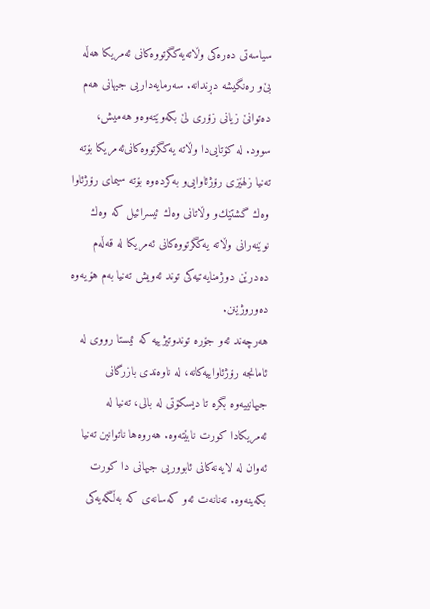سیاسه‌تی‌ ده‌ره‌كی‌ وڵاته‌یه‌كگرتووه‌كانی‌ ئه‌مریكا هه‌ڵه‌ بێ‌‌و ره‌نگیشه‌ دڕندانه‌. سه‌رمایه‌داریی‌ جیهانی‌ هه‌م ده‌توانێ‌ زیانی‌ زۆری‌ لێ‌ بكه‌وێته‌وه‌‌و هه‌میش، سوود. له‌ كۆتایی‌دا وڵاته‌ یه‌كگرتووه‌كانی‌ئه‌مریكا بۆته‌ ته‌نیا زلهێزی‌ رۆژئاوایی‌‌و به‌كرده‌وه‌ بۆته‌ سیمای‌ رۆژئاوا وه‌ك گشتێك‌و وڵاتانی‌ وه‌ك ئیسرائیل كه‌ وه‌ك نوێنه‌رانی‌ وڵاته‌ یه‌كگرتووه‌كانی‌ ئه‌مریكا له‌ قه‌ڵه‌م ده‌درێن دوژمنایه‌تیه‌كی‌ توند ئه‌ویش ته‌نیا به‌م هۆیه‌وه‌ ده‌وروژێنن.
هه‌رچه‌ند ئه‌و جۆره‌ توندوتیژییه‌ كه‌ ئیستا رووی‌ له‌ ئامانجه‌ رۆژئاواییه‌كانه‌، له‌ ناوه‌ندی‌ بازرگانی‌ جیهانییه‌وه‌ بگره‌ تا دیسكۆتی‌ له‌ بالی‌، ته‌نیا له‌ ئه‌مریكادا كورت نابێته‌وه‌. هه‌روه‌ها ناتوانین ته‌نیا ئه‌وان له‌ لایه‌نه‌كانی‌ ئابووریی‌ جیهانی‌ دا كورت بكه‌ینه‌وه‌. ته‌نانه‌ت ئه‌و كه‌سانه‌ی‌ كه‌ به‌ڵگه‌یه‌كی‌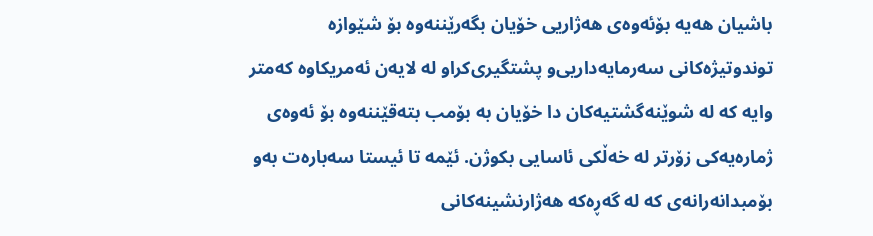باشیان هه‌یه‌ بۆئه‌وه‌ی‌ هه‌ژاریی‌ خۆیان بگه‌رێننه‌وه‌ بۆ شێوازه‌ توندوتیژه‌كانی‌ سه‌رمایه‌داریی‌‌و پشتگیری‌كراو له‌ لایه‌ن ئه‌مریكاوه‌ كه‌متر وایه‌ كه‌ له‌ شوێنه‌گشتیه‌كان دا خۆیان به‌ بۆمب بته‌قێننه‌وه‌ بۆ ئه‌وه‌ی ژماره‌یه‌كی‌ زۆرتر له‌ خه‌ڵكی‌ ئاسایی‌ بكوژن. ئێمه‌ تا ئیستا سه‌باره‌ت به‌و بۆمبدانه‌رانه‌ی‌ كه‌ له‌ گه‌ڕه‌كه‌ هه‌ژارنشینه‌كانی‌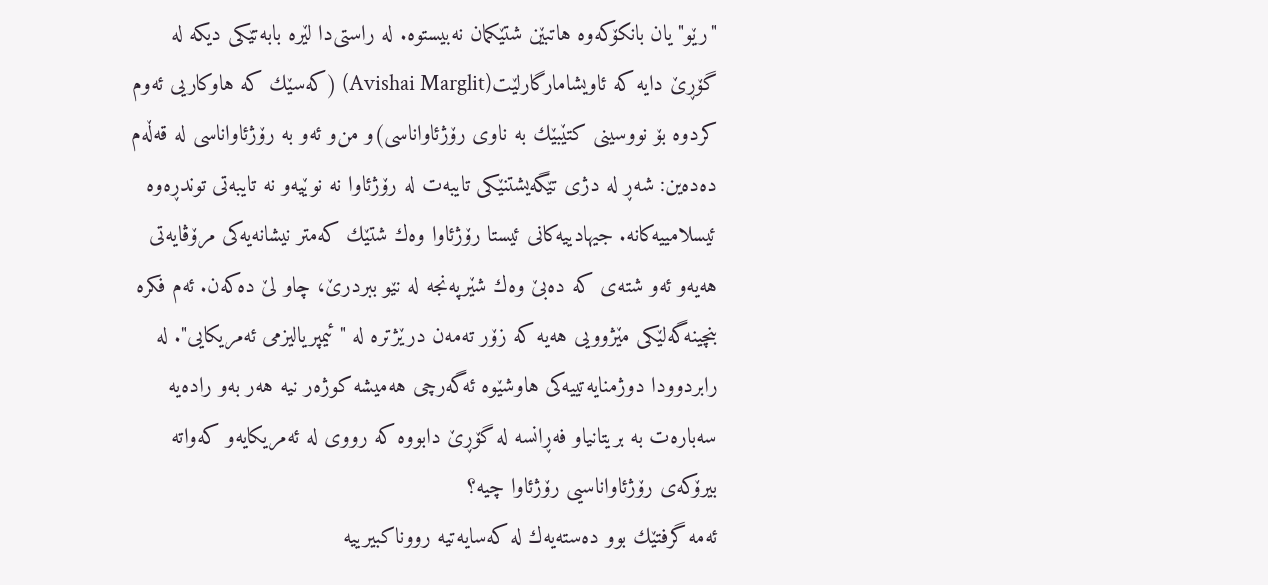"رێو"یان بانكۆكه‌وه‌ هاتبێن شتێكمان نه‌بیستوه‌. له‌ راستی‌دا لێره‌ بابه‌تێكی‌ دیكه‌ له‌ گۆڕێ‌ دایه‌ كه‌ ئاویشامارگارلێت(Avishai Marglit) (كه‌سێك كه‌ هاوكاریی‌ ئه‌وم كردوه‌ بۆ نووسینی‌ كتێبێك به‌ ناوی‌ رۆژئاواناسی‌)و من‌و ئه‌و به‌ رۆژئاواناسی‌ له‌ قه‌ڵه‌م ده‌ده‌ین: شه‌ڕ له‌ دژی‌ تێگه‌یشتنێكی‌ تایبه‌ت له‌ رۆژئاوا نه‌ نوێیه‌‌و نه‌ تایبه‌تی‌ توندڕه‌وه‌ ئیسلامییه‌كانه‌. جیهادییه‌كانی‌ ئیستا رۆژئاوا وه‌ك شتێك كه‌متر نیشانه‌یه‌كی‌ مرۆڤایه‌تی‌ هه‌یه‌‌و ئه‌و شته‌ی‌ كه‌ ده‌بێ‌ وه‌ك شێرپه‌نجه‌ له‌ نێو ببردرێ‌، چاو لێ‌ ده‌كه‌ن. ئه‌م فكره‌ بنچینه‌گه‌لێكی‌ مێژوویی‌ هه‌یه‌ كه‌ زۆر ته‌مه‌ن درێژتره‌ له‌ "ئیمپریالیزمی‌ ئه‌مریكایی‌". له‌ رابردوودا دوژمنایه‌تییه‌كی‌ هاوشێوه‌ ئه‌گه‌رچی‌ هه‌میشه‌ كوژه‌ر نیه‌ هه‌ر به‌و راده‌یه‌ سه‌باره‌ت به‌ بریتانیا‌و فه‌ڕانسه‌ له‌ گۆڕێ‌ دابووه‌ كه‌ رووی‌ له‌ ئه‌مریكایه‌‌و كه‌واته‌ بیرۆكه‌ی‌ رۆژئاواناسیی‌ رۆژئاوا چیه‌؟
ئه‌مه‌ گرفتێك بوو ده‌سته‌یه‌ك له‌ كه‌سایه‌تیه‌ رووناكبیرییه‌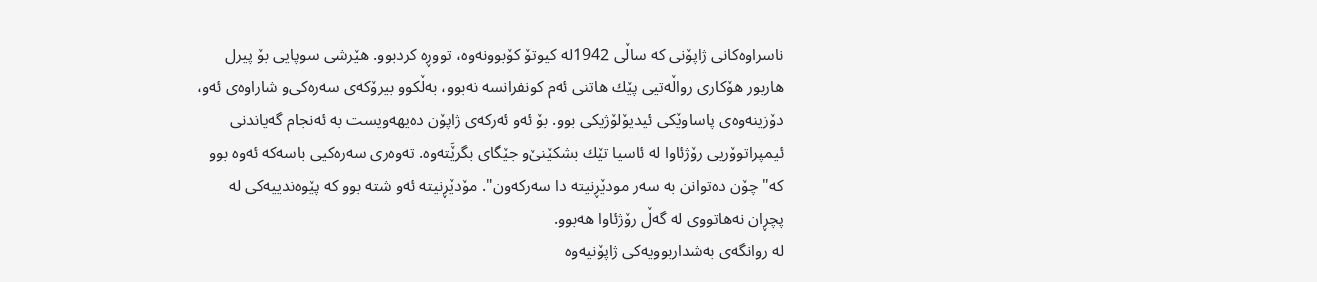ناسراوه‌كانی‌ ژاپۆنی‌ كه‌ ساڵی‌ 1942له‌ كیوتۆ كۆبوونه‌وه‌، تووڕه‌ كردبوو. هێرشی‌ سوپایی‌ بۆ پیرل هاربور هۆكاری‌ رواڵه‌تیی‌ پێك هاتنی‌ ئه‌م كونفرانسه‌ نه‌بوو، به‌ڵكوو بیرۆكه‌ی‌ سه‌ره‌كی‌‌و شاراوه‌ی‌ ئه‌و، دۆزینه‌وه‌ی‌ پاساوێكی‌ ئیدیۆلۆژیكی‌ بوو. بۆ ئه‌و ئه‌ركه‌ی‌ ژاپۆن ده‌یهه‌ویست به‌ ئه‌نجام گه‌یاندنی‌ ئیمپراتوۆریی‌ رۆژئاوا له‌ ئاسیا تێك بشكێنێ‌‌و جێگای‌ بگرێَته‌وه‌. ته‌وه‌ری‌ سه‌ره‌كیی‌ باسه‌كه‌ ئه‌وه‌ بوو كه‌" چۆن ده‌توانن به‌ سه‌ر مودێڕنیته‌ دا سه‌ركه‌ون". مۆدێڕنیته‌ ئه‌و شته‌ بوو كه‌ پێوه‌ندییه‌كی‌ له‌ پچڕان نه‌هاتووی له‌ گه‌ڵ‌ رۆژئاوا هه‌بوو.
له‌ روانگه‌ی‌ به‌شداربوویه‌كی‌ ژاپۆنیه‌وه‌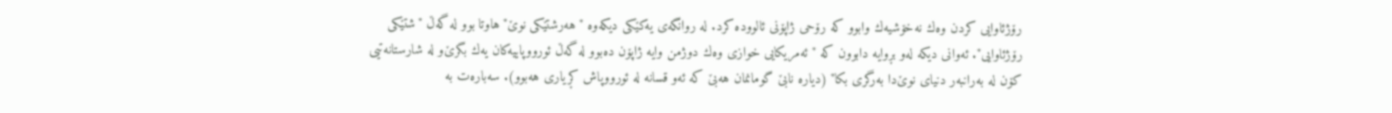رۆژئاوایی‌ كردن وه‌ك نه‌خۆشیه‌ك وابوو كه‌ رۆحی‌ ژاپۆنی‌ ئالووده‌ كرد. له‌ روانگه‌ی‌ یه‌كێكی‌ دیكه‌وه‌ "هه‌رشتێكی‌ نوێ‌" هاوتا بوو له‌ گه‌ڵ‌ "شتێكی‌ رۆژئاوایی‌". ئه‌وانی‌ دیكه‌ له‌و بڕوایه‌ دابوون كه‌ "ئه‌مریكایی‌ خوازی‌ وه‌ك دوژمن وایه‌ ژاپۆن ده‌بوو له‌ گه‌ڵ‌ ئورووپاییه‌كان یه‌ك بگرێ‌‌و له‌ شارستانه‌تیی‌ كۆن له‌ به‌رانبه‌ر دنیای‌ نوێ‌دا به‌رگری‌ بكا" (دیاره‌ نابێ‌ گومانمان هه‌بێ‌ كه‌ ئه‌و قسانه‌ له‌ ئورووپاش كڕیاری‌ هه‌بوو). سه‌باره‌ت به‌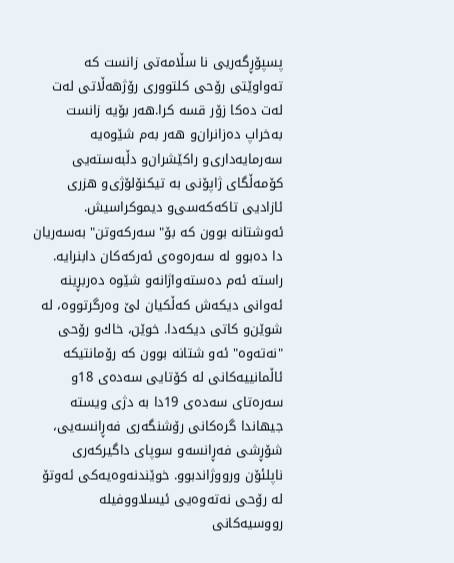پسپۆڕگه‌ریی‌ نا سڵامه‌تی‌ زانست كه‌ ته‌واوێتی‌ رۆحی‌ كلتووری‌ رۆژهه‌ڵاتی‌ له‌ت له‌ت ده‌كا زۆر قسه‌ كرا.هه‌ر بۆیه‌ زانست به‌خراپ ده‌زانران‌و هه‌ر به‌م شێوه‌یه‌ سه‌رمایه‌داری‌‌و راكێشران‌و دڵبه‌سته‌یی‌ كۆمه‌ڵگای‌ ژاپۆنی‌ به‌ تیكنۆلۆژی‌‌و هزری‌ ئازادیی‌ تاكه‌كه‌سی‌‌و دیموكراسیش. ئه‌وشتانه‌ بوون كه‌ بۆ" سه‌ركه‌وتن" به‌سه‌ریان دا ده‌بوو له‌ سه‌ره‌وه‌ی ئه‌ركه‌كان دابنرایه‌.
راسته‌ ئه‌م ده‌سته‌واژانه‌‌و شێوه‌ ده‌ربڕینه‌ ئه‌وانی‌ دیكه‌ش كه‌ڵكیان لێ‌ وه‌رگرتووه‌، له‌ شوێن‌و كاتی‌ دیكه‌دا. خوێن، خاك‌و رۆحی‌ "نه‌ته‌وه‌" ئه‌و شتانه‌ بوون كه‌ رۆمانتیكه‌ ئاڵمانییه‌كانی‌ له‌ كۆتایی‌ سه‌ده‌ی‌ 18و سه‌ره‌تای‌ سه‌ده‌ی‌ 19دا به‌ دژی‌ ویسته‌ جیهاندا گره‌كانی‌ رۆشنگه‌ری‌ فه‌ڕانسه‌یی‌، شۆڕشی‌ فه‌ڕانسه‌‌و سوپای‌ داگیركه‌ری‌ ناپلئۆن ورووژاندبوو. خوێندنه‌وه‌یه‌كی‌ ئه‌وتۆ له‌ رۆحی‌ نه‌ته‌وه‌یی‌ ئیسلاووفیله‌ رووسیه‌كانی‌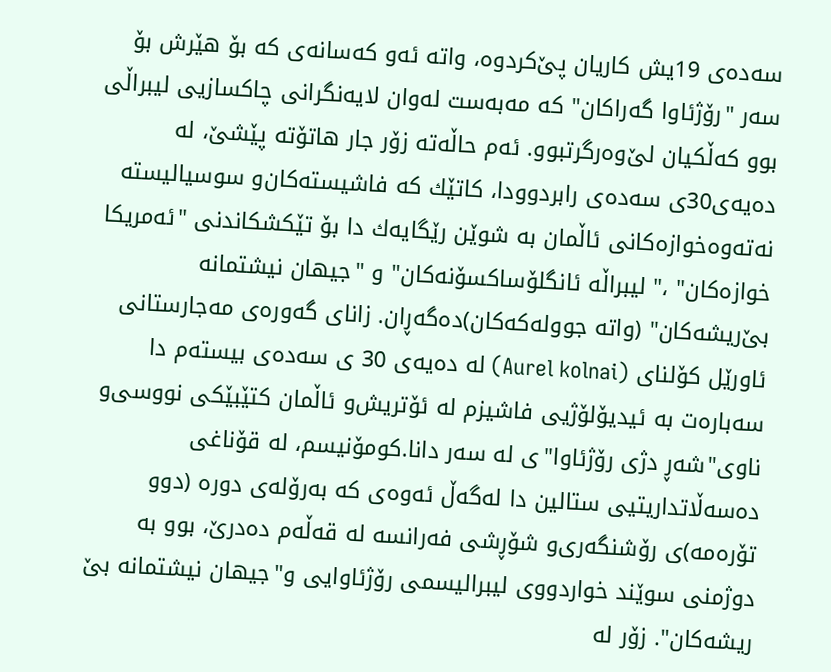سه‌ده‌ی‌ 19یش كاریان پێ‌كردوه‌، واته‌ ئه‌و كه‌سانه‌ی‌ كه‌ بۆ هێرش بۆ سه‌ر "رۆژئاوا گه‌راكان" كه‌ مه‌به‌ست له‌وان لایه‌نگرانی‌ چاكسازیی‌ لیبراڵی‌ بوو كه‌ڵكیان لێ‌وه‌رگرتبوو. ئه‌م حاڵه‌ته‌ زۆر جار هاتۆته‌ پێشێ‌، له‌ ده‌یه‌ی‌30ی‌ سه‌ده‌ی‌ رابردوودا، كاتێك كه‌ فاشیسته‌كان‌و سوسیالیسته‌ نه‌ته‌وه‌خوازه‌كانی‌ ئاڵمان به‌ شوێن رێگایه‌ك دا بۆ تێكشكاندنی‌ "ئه‌مریكا خوازه‌كان" ،" لیبراڵه‌ ئانگلۆساكسۆنه‌كان" و "جیهان نیشتمانه‌ بێ‌ریشه‌كان" (واته‌ جووله‌كه‌كان)ده‌گه‌ڕان. زانای‌ گه‌وره‌ی‌ مه‌جارستانی‌ ئاورێل كۆلنای (Aurel kolnai) له‌ ده‌یه‌ی‌ 30 ی‌ سه‌ده‌ی‌ بیسته‌م دا سه‌باره‌ت به‌ ئیدیۆلۆژیی فاشیزم له‌ ئۆتریش‌و ئاڵمان كتێبێكی‌ نووسی‌‌و ناوی‌"شه‌ڕ دژی‌ رۆژئاوا"ی‌ له‌ سه‌ر دانا.كومۆنیسم، له‌ قۆناغی‌ ده‌سه‌ڵاتداریتیی‌ ستالین دا له‌گه‌ڵ‌ ئه‌وه‌ی‌ كه‌ به‌رۆله‌ی‌ دوره‌ (دوو تۆره‌مه‌)ی‌ رۆشنگه‌ری‌‌و شۆڕشی‌ فه‌رانسه‌ له‌ قه‌ڵه‌م ده‌درێ‌، بوو به‌ دوژمنی‌ سوێند خواردووی‌ لیبرالیسمی‌ رۆژئاوایی‌ ‌و"جیهان نیشتمانه‌ بێ‌ ریشه‌كان". زۆر له‌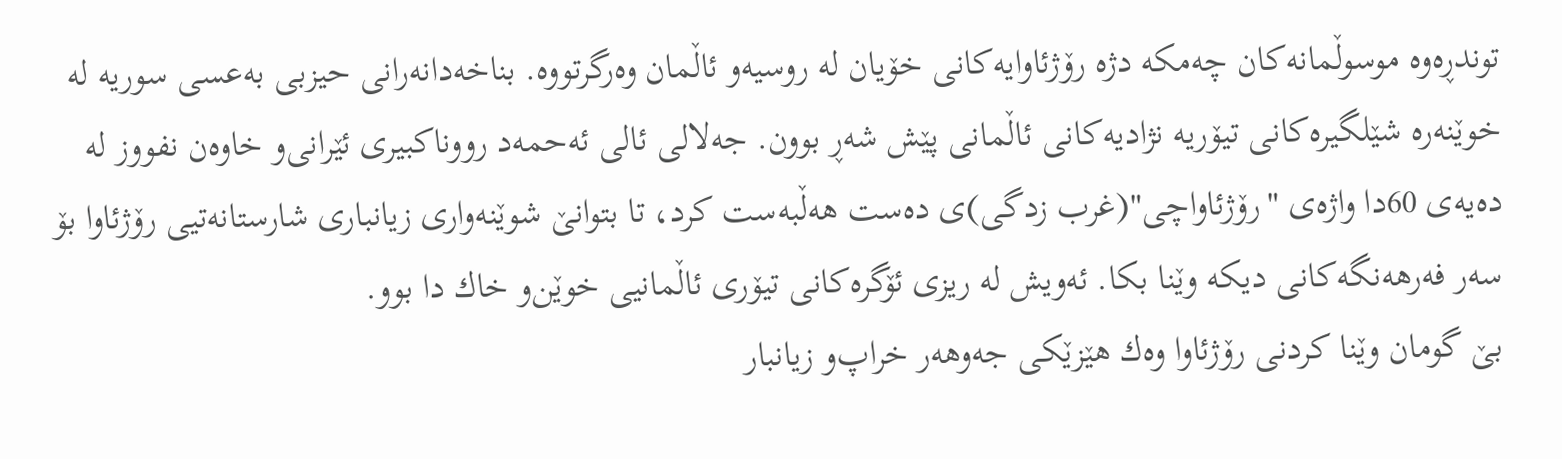توندڕه‌وه‌ موسوڵمانه‌كان چه‌مكه‌ دژه‌ رۆژئاوایه‌كانی‌ خۆیان له‌ روسیه‌‌و ئاڵمان وه‌رگرتووه‌. بناخه‌دانه‌رانی‌ حیزبی‌ به‌عسی‌ سوریه‌ له‌ خوێنه‌ره‌ شێلگیره‌كانی‌ تیۆریه‌ نژادیه‌كانی‌ ئاڵمانی‌ پێش شه‌ڕ بوون. جه‌لالی‌ ئالی‌ ئه‌حمه‌د رووناكبیری‌ ئێرانی‌‌و خاوه‌ن نفووز له‌ ده‌یه‌ی‌ 60دا واژه‌ی‌ "رۆژئاواچی‌"(غرب زدگی‌)ی‌ ده‌ست هه‌ڵبه‌ست كرد، تا بتوانێ‌ شوێنه‌واری‌ زیانباری‌ شارستانه‌تیی‌ رۆژئاوا بۆ سه‌ر فه‌رهه‌نگه‌كانی‌ دیكه‌ وێنا بكا. ئه‌ویش له‌ ریزی‌ ئۆگره‌كانی‌ تیۆری‌ ئاڵمانیی‌ خوێن‌و خاك دا بوو.
بێ‌ گومان وێنا كردنی‌ رۆژئاوا وه‌ك هێزێكی‌ جه‌وهه‌ر خراپ‌و زیانبار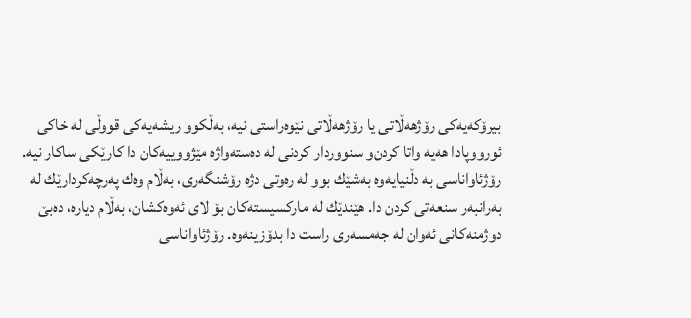بیرۆكه‌یه‌كی‌ رۆژهه‌ڵاتی‌ یا رۆژهه‌ڵاتی‌ نێوه‌راستی‌ نیه‌، به‌ڵكوو ریشه‌یه‌كی‌ قووڵی‌ له‌ خاكی‌ ئورووپادا هه‌یه‌ واتا كردن‌و سنووردار كردنی‌ له‌ ده‌سته‌واژه‌ مێژووییه‌كان دا كارێكی‌ ساكار نیه‌. رۆژئاواناسی‌ به‌ دڵنیایه‌وه‌ به‌شێك بوو له‌ ره‌وتی‌ دژه‌ رۆشنگه‌ری، به‌ڵام وه‌ك په‌رچه‌كردارێك له‌ به‌رانبه‌ر سنعه‌تی‌ كردن دا. هێندێك له‌ ماركسیسته‌كان بۆ لای‌ ئه‌وه‌كشان، به‌ڵام دیاره‌، ده‌بێ‌ دوژمنه‌كانی‌ ئه‌وان له‌ جه‌مسه‌ری‌ راست دا بدۆزینه‌وه‌. رۆژئاواناسی‌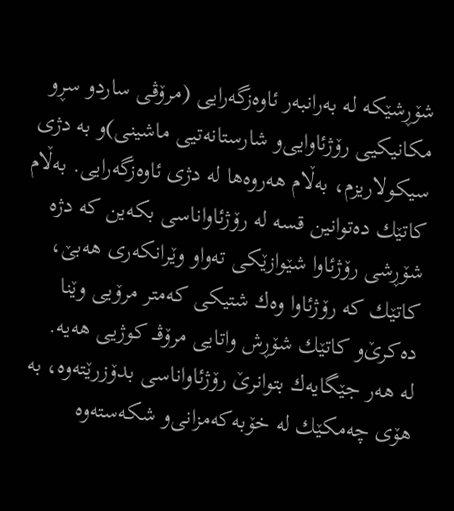شۆڕشێكه‌ له‌ به‌رانبه‌ر ئاوه‌زگه‌رایی‌ (مرۆڤی‌ سارد‌و سڕ‌و مكانیكیی‌ رۆژئاوایی‌‌و شارستانه‌تیی‌ ماشینی‌)و به‌ دژی‌ سیكولاریزم، به‌ڵام هه‌روه‌ها له‌ دژی‌ ئاوه‌زگه‌رایی‌. به‌ڵام كاتێك ده‌توانین قسه‌ له‌ رۆژئاواناسی‌ بكه‌ین كه‌ دژه‌ شۆڕشی‌ رۆژئاوا شێوازێكی‌ ته‌واو وێرانكه‌ری‌ هه‌بێ‌، كاتێك كه‌ رۆژئاوا وه‌ك شتیكی‌ كه‌متر مرۆیی‌ وێنا ده‌كرێ‌‌و كاتێك شۆڕش واتایی‌ مرۆڤــ كوژیی‌ هه‌یه‌.
له‌ هه‌ر جێگایه‌ك بتوانرێ‌ رۆژئاواناسی‌ بدۆزرێته‌وه‌، به‌ هۆی‌ چه‌مكێك له‌ خۆبه‌كه‌مزانی‌‌و شكه‌سته‌وه‌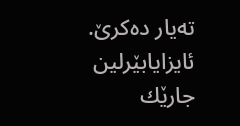ته‌یار ده‌كرێ‌. ئایزایابێرلین جارێك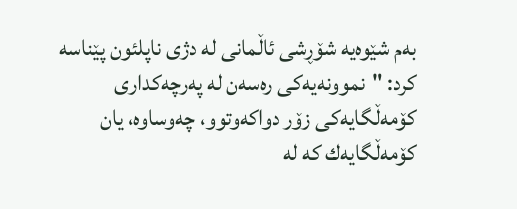به‌م شێوه‌یه‌ شۆڕشی‌ ئاڵمانی‌ له‌ دژی‌ ناپلئون پێناسه‌ كرد: "نموونه‌یه‌كی‌ ره‌سه‌ن له‌ په‌رچه‌كداری‌ كۆمه‌ڵگایه‌كی‌ زۆر دواكه‌وتوو، چه‌وساوه‌، یان كۆمه‌ڵگایه‌ك كه‌ له‌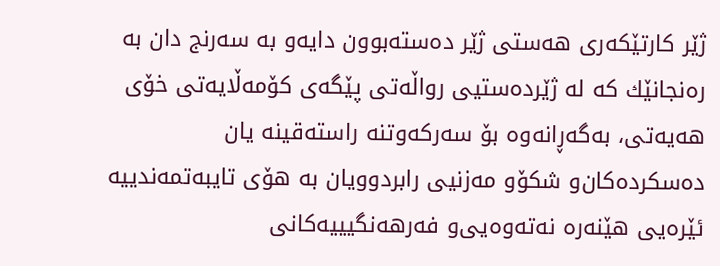ژێر كارتێكه‌ری‌ هه‌ستی‌ ژێر ده‌سته‌بوون دایه‌‌و به‌ سه‌رنج دان به‌ ره‌نجانێك كه‌ له‌ ژێرده‌ستیی‌ رواڵه‌تی‌ پێگه‌ی‌ كۆمه‌ڵایه‌تی‌ خۆی‌ هه‌یه‌تی‌، به‌گه‌ڕانه‌وه‌ بۆ سه‌ركه‌وتنه‌ راسته‌قینه‌ یان ده‌سكرده‌كان‌و شكۆ‌و مه‌زنیی‌ رابردوویان به‌ هۆی‌ تایبه‌تمه‌ندییه‌ ئێره‌یی‌ هێنه‌ره‌ نه‌ته‌وه‌یی‌‌و فه‌رهه‌نگیییه‌كانی‌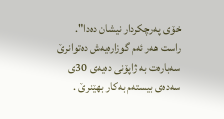خۆی‌ په‌رچكردار نیشان ده‌دا".
راست هه‌ر ئه‌م گوزاره‌یه‌ش ده‌توانرێ‌ سه‌باره‌ت به‌ ژاپۆنی‌ ده‌یه‌ی‌ 30ی‌ سه‌ده‌ی‌ بیسته‌م به‌كار بهێنرێ‌ .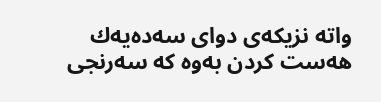واته‌ نزیكه‌ی‌ دوای‌ سه‌ده‌یه‌ك هه‌ست كردن به‌وه‌ كه‌ سه‌رنجی‌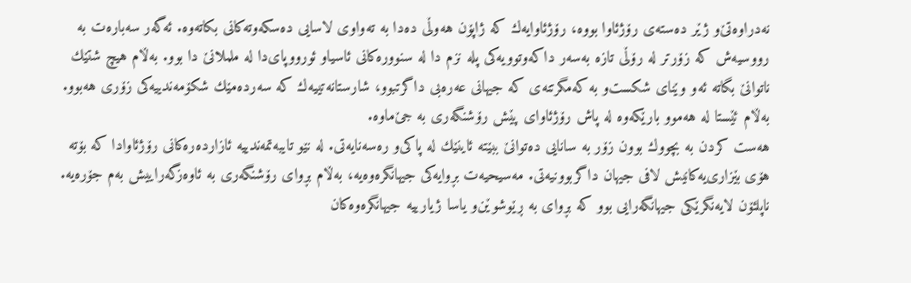نه‌دراوه‌تێ‌‌و ژێر ده‌سته‌ی‌ رۆژئاوا بووه‌، رۆژئاوایه‌ك كه‌ ژاپۆن هه‌وڵی‌ ده‌دا به‌ ته‌واوی‌ لاسایی‌ ده‌سكه‌وته‌كانی‌ بكاته‌وه‌. ئه‌گه‌ر سه‌باره‌ت به‌ رووسیه‌ش كه‌ زۆرتر له‌ رۆڵی‌ تازه‌ به‌سه‌ر داكه‌وتوویه‌كی‌ پله‌ نزم دا له‌ سنووره‌كانی‌ ئاسیا‌و ئورووپای‌دا له‌ ململانێ‌ دا بوو. به‌ڵام هیچ شتێك ناتوانێ‌ بگاته‌ ئه‌و وێنای‌ شكست‌و به‌ كه‌مگرتنه‌ی‌ كه‌ جیهانی‌ عه‌ره‌بی‌ داگرتبوو، شارستانه‌تییه‌ك كه‌ سه‌رده‌مێك شكۆمه‌ندییه‌كی‌ زۆری‌ هه‌بوو. به‌ڵام ئێستا له‌ هه‌موو بارێكه‌وه‌ له‌ پاش رۆژئاوای‌ پێش رۆشنگه‌ری به‌ جێ‌ماوه‌.
هه‌ست كردن به‌ بچووك بوون زۆر به‌ سانایی‌ ده‌توانێ‌ ببێته‌ ئاینێك له‌ پاكی‌‌و ره‌سه‌نایه‌تی‌. له‌ نێو تایبه‌تمه‌ندییه‌ ئازارده‌ره‌كانی‌ رۆژئاوادا كه‌ بۆته‌ هۆی‌ بێزاری‌یه‌كانیش لافی‌ جیهان داگربوونیه‌تی‌. مه‌سیحیه‌ت بڕوایه‌كی‌ جیهانگره‌وه‌یه‌، به‌ڵام بڕوای‌ رۆشنگه‌ری‌ به‌ ئاوه‌زگه‌راییش به‌م جۆره‌یه‌. ناپلئۆن لایه‌نگرێكی‌ جیهانگه‌رایی‌ بوو كه‌ بڕوای‌ به‌ ڕێوشوێن‌و یاسا ژیارییه‌ جیهانگره‌وه‌كان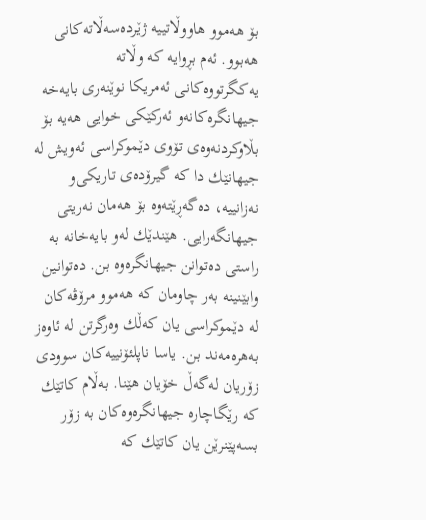بۆ هه‌موو هاووڵاتییه‌ ژێرده‌سه‌ڵاته‌كانی‌ هه‌بوو. ئه‌م بڕوایه‌ كه‌ وڵاته‌ یه‌كگرتووه‌كانی‌ ئه‌مریكا نوێنه‌ری‌ بایه‌خه‌ جیهانگره‌كانه‌‌و ئه‌ركێكی‌ خوایی‌ هه‌یه‌ بۆ بڵاوكردنه‌وه‌ی‌ تۆوی‌ دێموكراسی‌ ئه‌ویش له‌ جیهانێك دا كه‌ گیرۆده‌ی‌ تاریكی‌‌و نه‌زانییه‌، ده‌گه‌ڕێته‌وه‌ بۆ هه‌مان نه‌ریتی‌ جیهانگه‌رایی‌. هێندێك له‌و بایه‌خانه‌ به‌ راستی‌ ده‌توانن جیهانگره‌وه‌ بن. ده‌توانین وابێنینه‌ به‌ر چاومان كه‌ هه‌موو مرۆڤه‌كان له‌ دێموكراسی‌ یان كه‌ڵك وه‌رگرتن له‌ ئاوه‌ز به‌هره‌مه‌ند بن. یاسا ناپلئۆنییه‌كان سوودی‌ زۆریان له‌گه‌ڵ خۆیان هێنا. به‌ڵام كاتێك كه‌ رێگاچاره‌ جیهانگره‌وه‌كان به‌ زۆر بسه‌پێنرێن یان كاتێك كه‌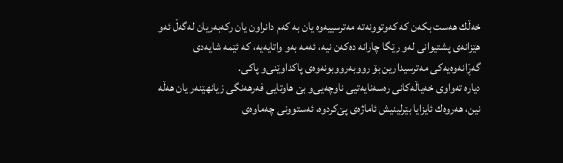خه‌ڵك هه‌ست بكه‌ن كه‌ كه‌وتوونه‌ته‌ مه‌ترسییه‌وه‌ یان به‌ كه‌م دانراون یان ركه‌به‌ریان له‌گه‌ڵ ئه‌و هێزانه‌ی‌ پشتیوانی‌ له‌و رێگا چارانه‌ ده‌كه‌ن نیه‌، ئه‌مه‌ به‌و واتایه‌یه‌، كه‌ ئێمه‌ شایه‌دی‌ گه‌ڕَانه‌وه‌یه‌كی‌ مه‌ترسیدارین بۆ رووبه‌رووبونه‌وه‌ی‌ پاكداوێنی‌‌و پاكی‌.
دیاره‌ ته‌واوی خه‌یاڵه‌كانی‌ ره‌سه‌نایه‌تیی‌ ناوچه‌یی‌‌و بێ‌ هاوتایی‌ فه‌رهه‌نگی‌ زیانهێنه‌ر یان هه‌ڵه‌ نین، هه‌روه‌ك ئایزایا بێرلینیش ئاماژه‌ی‌ پێ‌كردوه‌، ئه‌ستوونی‌ چه‌ماوه‌ی‌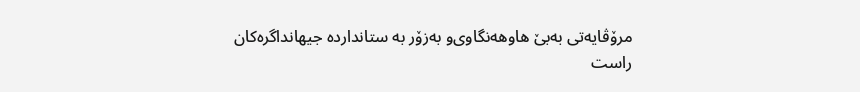مرۆڤایه‌تی‌ به‌بێ‌ هاوهه‌نگاوی‌‌و به‌زۆر به‌ ستاندارده‌ جیهانداگره‌كان راست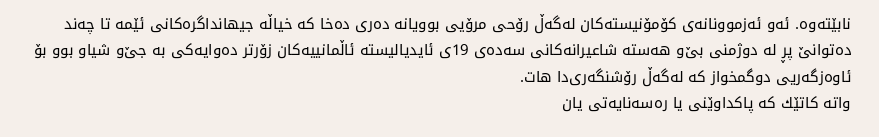نابێته‌وه‌. ئه‌و ئه‌زموونانه‌ی‌ كۆمۆنیسته‌كان له‌گه‌ڵ‌ رۆحی‌ مرۆیی‌ بوویانه‌ ده‌ری‌ ده‌خا كه‌ خیاڵه‌ جیهانداگره‌كانی‌ ئێمه‌ تا چه‌ند ده‌توانێ‌ پڕ له‌ دوژمنی‌ بێ‌‌و هه‌سته‌ شاعیرانه‌كانی‌ سه‌ده‌ی‌ 19ی‌ ئایدیالیسته‌ ئاڵمانییه‌كان زۆرتر ده‌وایه‌كی‌ به‌ جێ‌‌و شیاو بوو بۆ ئاوه‌زگه‌ریی‌ دوگمخواز كه‌ له‌گه‌ڵ‌ رۆشنگه‌ری‌دا هات.
واته‌ كاتێك كه‌ پاكداوێنی‌ یا ره‌سه‌نایه‌تی‌ یان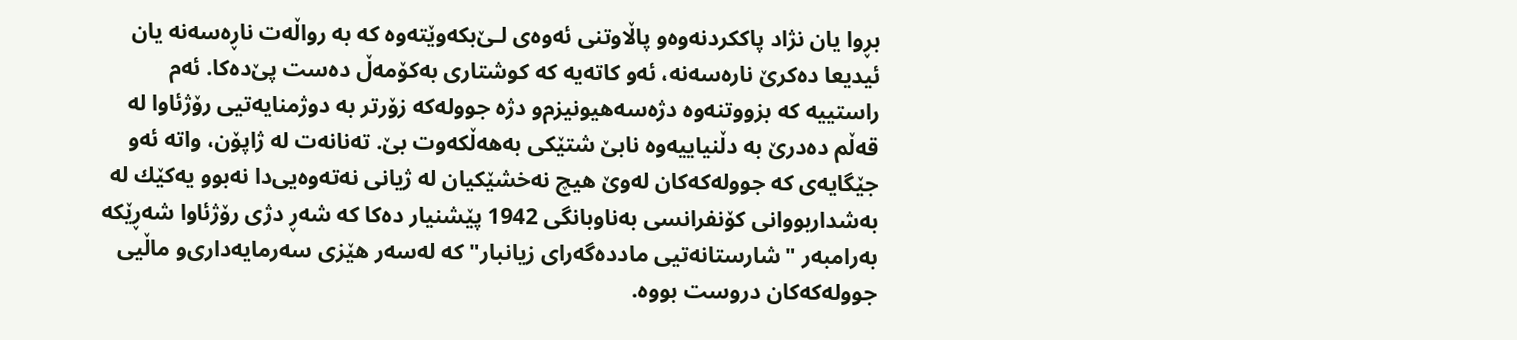بڕوا یان نژاد پاككردنه‌وه‌‌و پاڵاوتنی‌ ئه‌وه‌ی‌ لـێ‌بكه‌وێته‌وه‌ كه‌ به‌ رواڵه‌ت ناڕه‌سه‌نه‌ یان ئیدیعا ده‌كرێ‌ ناره‌سه‌نه‌، ئه‌و كاته‌یه‌ كه‌ كوشتاری‌ به‌كۆمه‌ڵ‌ ده‌ست پێ‌ده‌كا. ئه‌م راستییه‌ كه‌ بزووتنه‌وه‌ دژه‌سه‌هیونیزم‌و دژه‌ جووله‌كه‌ زۆرتر به‌ دوژمنایه‌تیی‌ رۆژئاوا له‌ قه‌ڵم ده‌درێ‌ به‌ دڵنیاییه‌وه‌ نابێ‌ شتێكی‌ به‌هه‌ڵكه‌وت بێ‌. ته‌نانه‌ت له‌ ژاپۆن، واته‌ ئه‌و جێگایه‌ی‌ كه‌ جووله‌كه‌كان له‌وێ‌ هیچ نه‌خشێكیان له‌ ژیانی‌ نه‌ته‌وه‌یی‌دا نه‌بوو یه‌كێك له‌ به‌شداربووانی‌ كۆنفرانسی‌ به‌ناوبانگی‌ 1942 پێشنیار ده‌كا كه‌ شه‌ڕ دژی‌ رۆژئاوا شه‌ڕێكه‌ به‌رامبه‌ر "شارستانه‌تیی‌ مادده‌گه‌رای زیانبار" كه‌ له‌سه‌ر هێزی‌ سه‌رمایه‌داری‌‌و ماڵیی‌ جووله‌كه‌كان دروست بووه‌.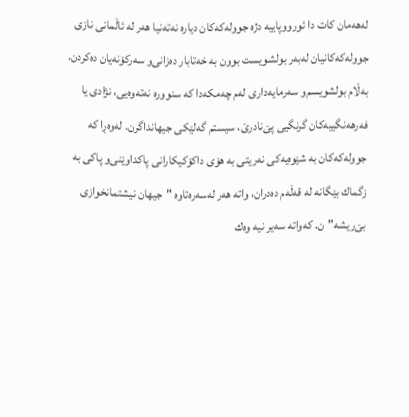له‌هه‌مان كات دا ئورووپاییه‌ دژه‌ جووله‌كه‌كان دیاره‌ نه‌ته‌نیا هه‌ر له‌ ئاڵمانی‌ نازی‌ جووله‌كه‌كانیان له‌به‌ر بولشویست بوون به‌ خه‌تابار ده‌زانی‌‌و سه‌ركۆنه‌یان ده‌كردن.
به‌ڵام بولشویسم‌و سه‌رمایه‌داری‌ له‌م چه‌مكه‌دا كه‌ سنووره‌ نه‌ته‌وه‌یی‌، نژادی‌ یا فه‌رهه‌نگییه‌كان گرنگیی‌ پێ‌نادرێ‌، سیستم گه‌لێكی‌ جیهانداگرن. له‌وه‌ڕا كه‌ جووله‌كه‌كان به‌ شێوه‌یه‌كی‌ نه‌ریتی‌ به‌ هۆی‌ داكۆكیكارانی‌ پاكداوێنی‌‌و پاكی‌ به‌ زگماك بێگانه‌ له‌ قه‌ڵه‌م ده‌دران، واته‌ هه‌ر له‌سه‌ره‌تاوه‌ "جیهان نیشتمانخوازی‌ بێ‌ریشه‌"ن. كه‌واته‌ سه‌یر نیه‌ وه‌ك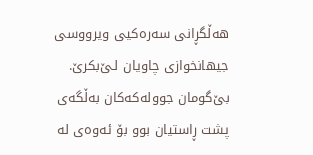هه‌ڵگڕانی‌ سه‌ره‌كیی‌ ویرووسی‌ جیهانخوازی‌ چاویان لـێ‌بكرێ‌. بێ‌گومان جووله‌كه‌كان به‌ڵگه‌ی‌ پشت ڕاستیان بوو بۆ ئه‌وه‌ی‌ له‌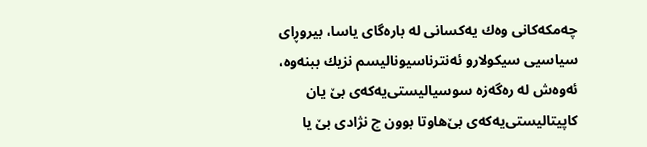چه‌مكه‌كانی‌ وه‌ك یه‌كسانی‌ له‌ باره‌گای‌ یاسا، بیروڕای‌ سیاسیی‌ سیكولار‌و ئه‌نترناسیونالیسم نزیك ببنه‌وه‌، ئه‌وه‌ش له‌ ره‌گه‌زه‌ سوسیالیستی‌یه‌كه‌ی‌ بێ‌ یان كاپیتالیستی‌یه‌كه‌ی‌ بێ‌هاوتا بوون چ نژادی‌ بێ‌ یا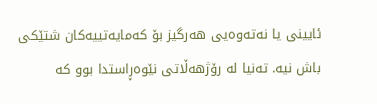ئایینی‌ یا نه‌ته‌وه‌یی‌ هه‌رگیز بۆ كه‌مایه‌تییه‌كان شتێكی‌ باش نیه‌. ته‌نیا له‌ رۆژهه‌ڵاتی‌ نێوه‌ڕاستدا بوو كه‌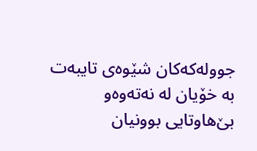جووله‌كه‌كان شێوه‌ی‌ تایبه‌ت به‌ خۆیان له‌ نه‌ته‌وه‌‌و بێ‌هاوتایی‌ بوونیان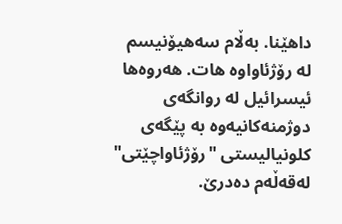داهێنا. به‌ڵام سه‌هیۆنیسم له‌ رۆژئاواوه‌ هات. هه‌روه‌ها ئیسرائیل له‌ روانگه‌ی‌ دوژمنه‌كانیه‌وه‌ به‌ پێگه‌ی‌ كلونیالیستی‌ "رۆژئاواچێتی‌" له‌قه‌ڵه‌م ده‌درێ‌.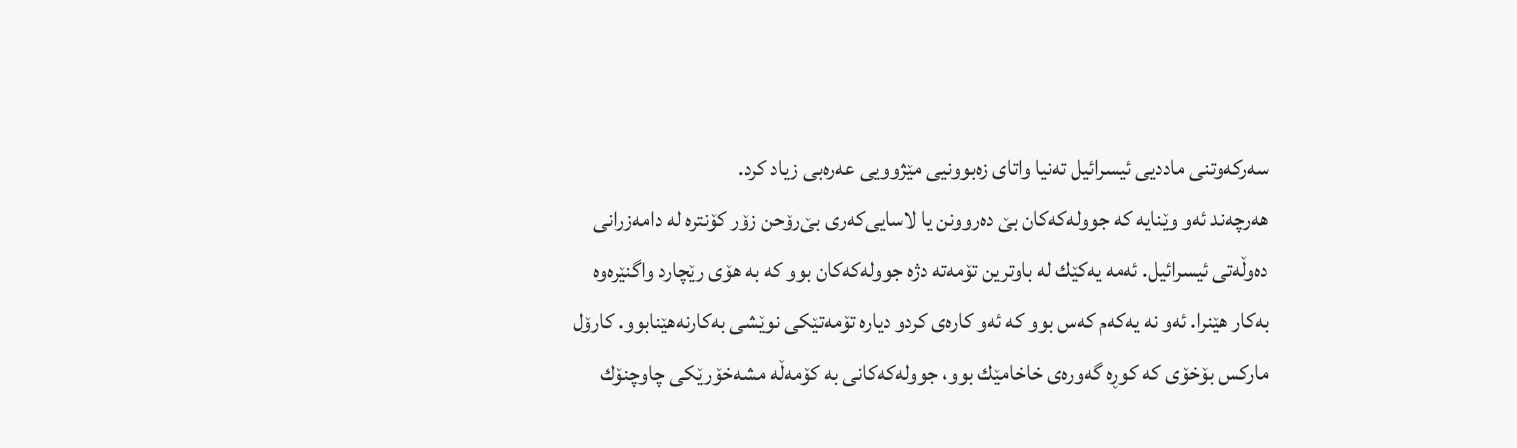سه‌ركه‌وتنی‌ ماددیی‌ ئیسرائیل ته‌نیا واتای‌ زه‌بوونیی‌ مێژوویی‌ عه‌ره‌بی‌ زیاد كرد.
هه‌رچه‌ند ئه‌و وێنایه‌ كه‌ جووله‌كه‌كان بێ‌ ده‌روونن یا لاسایی‌كه‌ری‌ بێ‌رۆحن زۆر كۆنتره‌ له‌ دامه‌زرانی‌ ده‌وڵه‌تی‌ ئیسرائیل. ئه‌مه‌ یه‌كێك له‌ باوترین تۆمه‌ته‌ دژه‌ جووله‌كه‌كان بوو كه‌ به‌ هۆی‌ رێچارد واگنێره‌وه‌ به‌كار هێنرا. ئه‌و نه‌ یه‌كه‌م كه‌س بوو كه‌ ئه‌و كاره‌ی‌ كرد‌و دیاره‌ تۆمه‌تێكی‌ نوێشی‌ به‌كارنه‌هێنابوو. كارۆل ماركس بۆخۆی‌ كه‌ كوڕه‌ گه‌وره‌ی‌ خاخامێك بوو، جووله‌كه‌كانی‌ به‌ كۆمه‌ڵه‌ مشه‌خۆرێكی‌ چاوچنۆك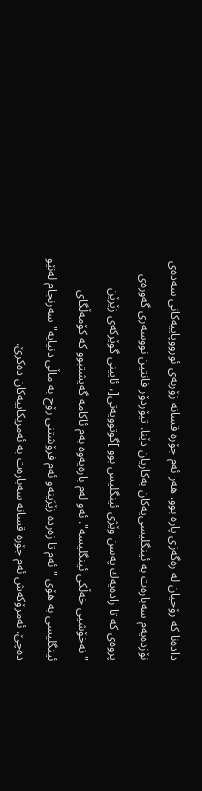داده‌نا كه‌ رۆحیان له‌ ره‌گه‌زی‌ پاره‌ بوو. هه‌ر ئه‌م جۆره‌ قسانه‌ زۆربه‌ی‌ ئورووپاییه‌كانی‌ سه‌ده‌ی‌ نۆزده‌یه‌م سه‌باره‌ت به‌ ئینگلیسی‌یه‌كان به‌كاریان دێنا. تیۆردۆر فانتین نووسه‌ری‌ گه‌وره‌ی‌ پروه‌ی‌ كه‌ تا راده‌یه‌ك په‌سن وێژی‌ ئینگلیس بوو ]گوتوویه‌تی‌[، ئایینی‌ گوێركه‌ی‌ زێرێن "نه‌خۆشیی‌ خه‌ڵكی‌ ئینگلیسه‌". ئه‌و له‌م باره‌یه‌وه‌ به‌م ئاكامه‌ گه‌یشتبوو كه‌ كۆمه‌ڵگای‌ ئینگلیسی‌ به‌ هۆی‌ "ئه‌م تا زه‌رده‌ زێرَینه‌‌و ئه‌م فرۆشتنی‌ رۆح به‌ ماڵی‌ دنیایه‌" سه‌رنجام له‌نێو ده‌چێ‌. ئه‌مرۆكه‌ش ئه‌م جۆره‌ قسانه‌ سه‌باره‌ت به‌ ئه‌مریكاییه‌كان ده‌كرێ‌.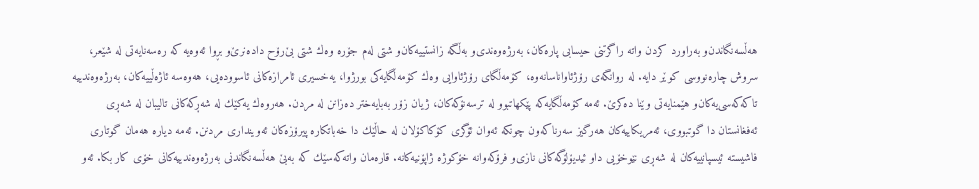هه‌ڵسه‌نگاندن‌و به‌راورد كردن واته‌ راگرتنی‌ حیسابی‌ پاره‌كان، به‌رژه‌وه‌ندی‌‌و به‌ڵگه‌ زانستییه‌كان‌و شتی‌ له‌م جۆره‌ وه‌ك شتی‌ بێ‌رۆح داده‌نرێ‌‌و بڕوا ئه‌وه‌یه‌ كه‌ ره‌سه‌نایه‌تی‌ له‌ شێعر، سروش چاره‌نووسی‌ كوێر دایه‌. له‌ روانگه‌ی‌ رۆژئاواناسانه‌وه‌، كۆمه‌ڵگای‌ رۆژئاوایی‌ وه‌ك كۆمه‌ڵگایه‌كی‌ بورژوا، یه‌خسیری‌ ئامرازه‌كانی‌ ئاسووده‌یی‌، هه‌وه‌سه‌ ئاژه‌ڵییه‌كان، به‌رژه‌وه‌ندییه‌ تاكه‌كه‌سی‌یه‌كان‌و هێمنایه‌تی‌ وێنا ده‌كرێ‌. ئه‌مه‌ كۆمه‌ڵگایه‌كه‌ پێكهاتبوو له‌ ترسه‌نۆكه‌كان، ژیان زۆر به‌بایه‌ختر ده‌زانن له‌ مردن. هه‌روه‌ك یه‌كێك له‌ شه‌ڕكه‌كانی‌ تالیبان له‌ شه‌ڕی‌ ئه‌فغانستان دا گوتبووی‌، ئه‌مریكاییه‌كان هه‌رگیز سه‌رناكه‌ون چونكه‌ ئه‌وان ئۆگری‌ كۆكاكۆلان له‌ حاڵێك دا خه‌باتكاره‌ پیرۆزه‌كان ئه‌وینداری‌ مردنن. ئه‌مه‌ دیاره‌ هه‌مان گوتاری‌ فاشیسته‌ ئیسپانییه‌كان له‌ شه‌ڕی‌ نێوخۆیی‌ دا‌و ئیدیۆلۆگه‌كانی‌ نازی‌‌و فرۆكه‌وانه‌ خۆكوژه‌ ژاپۆنیه‌كانه‌. قاره‌مان واته‌كه‌سێك كه‌ به‌بێ‌ هه‌ڵسه‌نگاندنی‌ به‌رژه‌وه‌ندییه‌كانی‌ خۆی‌ كار بكا. ئه‌و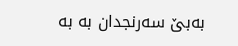به‌بێ‌ سه‌رنجدان به‌ به‌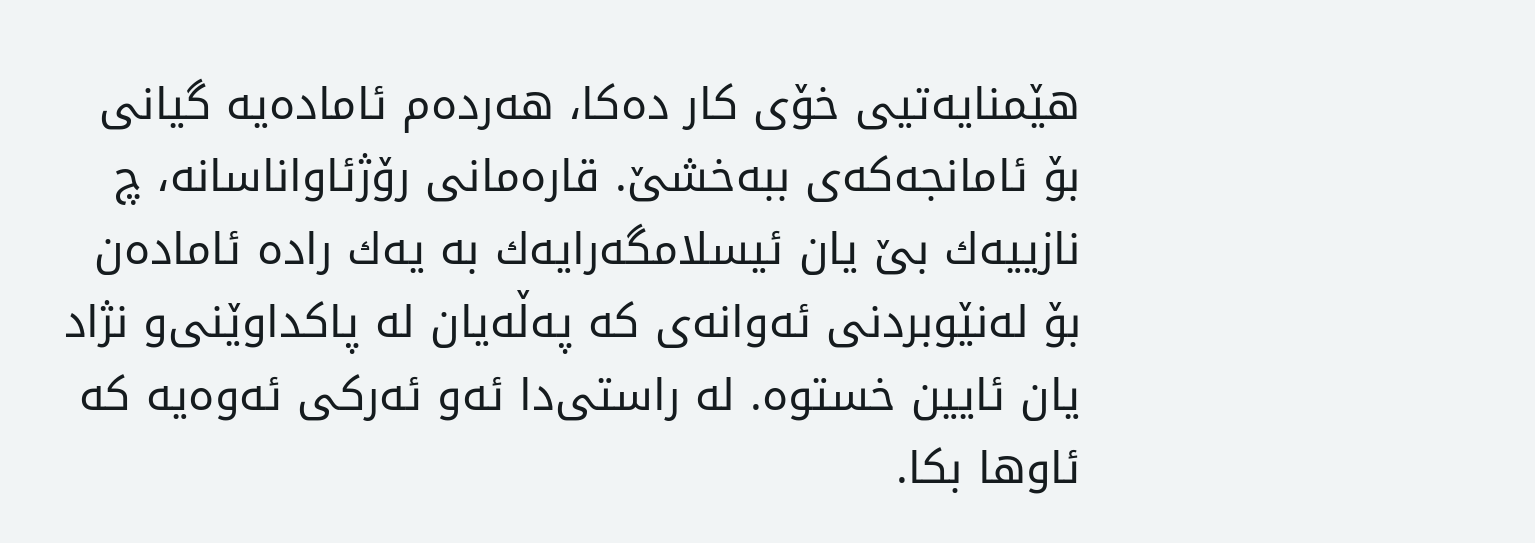هێمنایه‌تیی‌ خۆی‌ كار ده‌كا، هه‌رده‌م ئاماده‌یه‌ گیانی‌ بۆ ئامانجه‌كه‌ی‌ ببه‌خشێ‌. قاره‌مانی‌ رۆژئاواناسانه‌، چ نازییه‌ك بێ‌ یان ئیسلامگه‌رایه‌ك به‌ یه‌ك راده‌ ئاماده‌ن بۆ له‌نێوبردنی‌ ئه‌وانه‌ی‌ كه‌ په‌ڵه‌یان له‌ پاكداوێنی‌‌و نژاد یان ئایین خستوه‌. له‌ راستی‌دا ئه‌و ئه‌ركی‌ ئه‌وه‌یه‌ كه‌ ئاوها بكا.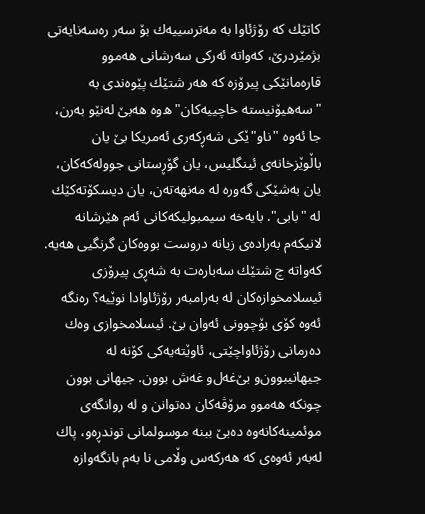كاتێك كه‌ رۆژئاوا به‌ مه‌ترسییه‌ك بۆ سه‌ر ره‌سه‌نایه‌تی‌ بژمێردرێ‌، كه‌واته‌ ئه‌ركی‌ سه‌رشانی‌ هه‌موو قاره‌مانێكی‌ پیرۆزه‌ كه‌ هه‌ر شتێك پێوه‌ندی‌ به‌ "سه‌هیۆنیسته‌ خاچییه‌كان"ه‌وه‌ هه‌بێ‌ له‌نێو به‌رن، جا ئه‌وه‌ "ناو"ێكی‌ شه‌ڕكه‌ری‌ ئه‌مریكا بێ‌ یان باڵوێزخانه‌ی‌ ئینگلیس، یان گۆڕستانی‌ جووله‌كه‌كان، یان به‌شێكی‌ گه‌وره‌ له‌ مه‌نهه‌ته‌ن، یان دیسكۆته‌كێك له‌ "بابی‌". بایه‌خه‌ سیمبولیكه‌كانی‌ ئه‌م هێرشانه‌ لانیكه‌م به‌راده‌ی‌ زیانه‌ دروست بووه‌كان گرنگیی‌ هه‌یه‌. كه‌واته‌ چ شتێك سه‌باره‌ت به‌ شه‌ڕی‌ پیرۆزی‌ ئیسلامخوازه‌كان له‌ به‌رامبه‌ر رۆژئاوادا نوێیه‌؟ ره‌نگه‌ ئه‌وه‌ كۆی‌ بۆچوونی‌ ئه‌وان بێ‌. ئیسلامخوازی‌ وه‌ك ده‌رمانی‌ رۆژئاواچێتی‌، ئاوێته‌یه‌كی‌ كۆنه‌ له‌ جیهانیبوون‌و بێ‌غه‌ل‌و غه‌ش بوون. جیهانی‌ بوون چونكه‌ هه‌موو مرۆڤه‌كان ده‌توانن و له‌ روانگه‌ی‌ موئمینه‌كانه‌وه‌ ده‌بێ‌ ببنه‌ موسولمانی‌ توندڕه‌و، پاك له‌به‌ر ئه‌وه‌ی‌ كه‌ هه‌ركه‌س وڵامی‌ نا به‌م بانگه‌وازه‌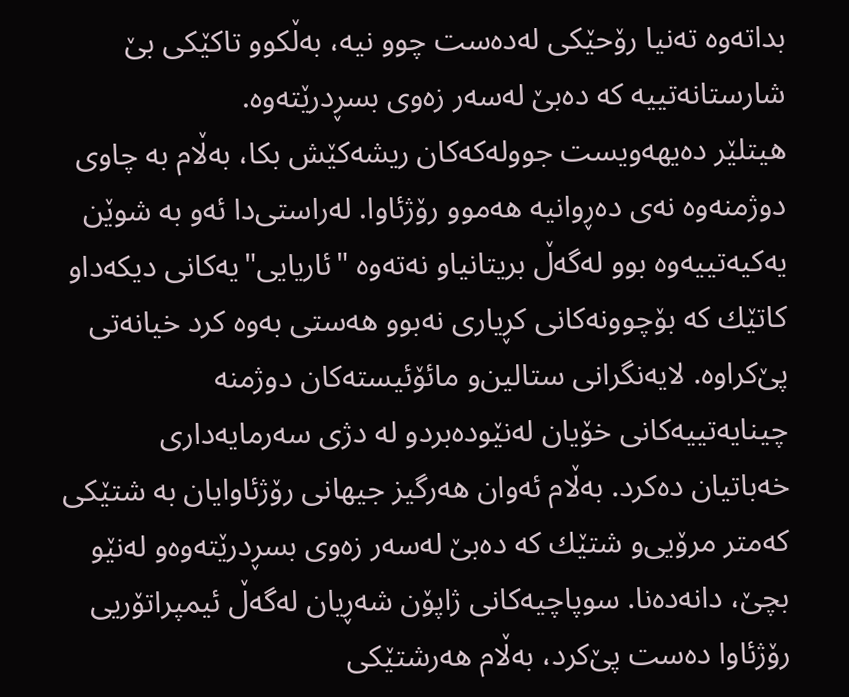بداته‌وه‌ ته‌نیا رۆحێكی‌ له‌ده‌ست چوو نیه‌، به‌ڵكوو تاكێكی‌ بێ‌ شارستانه‌تییه‌ كه‌ ده‌بێ‌ له‌سه‌ر زه‌وی‌ بسڕدرێته‌وه‌.
هیتلێر ده‌یهه‌ویست جووله‌كه‌كان ریشه‌كێش بكا، به‌ڵام به‌ چاوی‌ دوژمنه‌وه‌ نه‌ی‌ ده‌ڕوانیه‌ هه‌موو رۆژئاوا. له‌راستی‌دا ئه‌و به‌ شوێن یه‌كیه‌تییه‌وه‌ بوو له‌گه‌ڵ‌ بریتانیا‌و نه‌ته‌وه‌ "ئاریایی‌"یه‌كانی‌ دیكه‌دا‌و كاتێك كه‌ بۆچوونه‌كانی‌ كڕیاری‌ نه‌بوو هه‌ستی‌ به‌وه‌ كرد خیانه‌تی‌ پێ‌كراوه‌. لایه‌نگرانی‌ ستالین‌و مائۆئیسته‌كان دوژمنه‌ چینایه‌تییه‌كانی‌ خۆیان له‌نێوده‌برد‌و له‌ دژی‌ سه‌رمایه‌داری‌ خه‌باتیان ده‌كرد. به‌ڵام ئه‌وان هه‌رگیز جیهانی‌ رۆژئاوایان به‌ شتێكی‌ كه‌متر مرۆیی‌‌و شتێك كه‌ ده‌بێ‌ له‌سه‌ر زه‌وی‌ بسڕدرێته‌وه‌‌و له‌نێو بچێ‌، دانه‌ده‌نا. سوپاچیه‌كانی‌ ژاپۆن شه‌ڕیان له‌گه‌ڵ‌ ئیمپراتۆریی‌ رۆژئاوا ده‌ست پێ‌كرد، به‌ڵام هه‌رشتێكی‌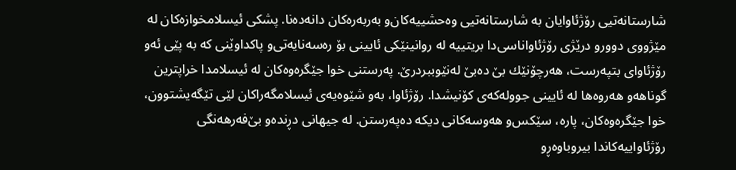شارستانه‌تیی‌ رۆژئاوایان به‌ شارستانه‌تیی‌ وه‌حشییه‌كان‌و به‌ربه‌ره‌كان دانه‌ده‌نا. پشكی‌ ئیسلامخوازه‌كان له‌ مێژووی‌ دوور‌و درێژی‌ رۆژئاواناسی‌دا بریتییه‌ له‌ روانینێكی‌ ئایینی‌ بۆ ره‌سه‌نایه‌تی‌‌و پاكداوێنی‌ كه‌ به‌ پێی‌ ئه‌و رۆژئاوای‌ بتپه‌رست، هه‌رچۆنێك بێ‌ ده‌بێ‌ له‌نێوببردرێ‌. په‌رستنی‌ خوا جێگره‌وه‌كان له‌ ئیسلامدا خراپترین گوناهه‌‌و هه‌روه‌ها له‌ ئایینی‌ جووله‌كه‌ی‌ كۆنیشدا. رۆژئاوا، به‌و شێوه‌یه‌ی‌ ئیسلامگه‌راكان لێی‌ تێگه‌یشتوون، خوا جێگره‌وه‌كان، پاره‌، سێكس‌و هه‌وسه‌كانی‌ دیكه‌ ده‌په‌رستن. له‌ جیهانی‌ دڕنده‌‌و بێ‌فه‌رهه‌نگی‌ رۆژئاواییه‌كاندا بیروباوه‌ڕ‌و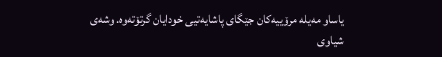یاسا‌و مه‌یله‌ مرۆییه‌كان جێگای‌ پاشایه‌تیی‌ خودایان گرتۆته‌وه‌. وشه‌ی‌ شیاوی‌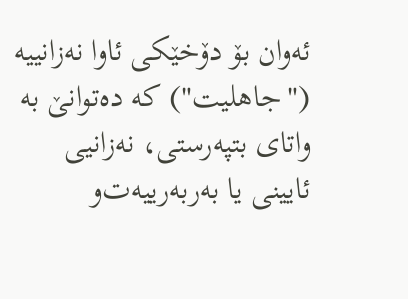ئه‌وان بۆ دۆخێكی‌ ئاوا نه‌زانییه‌ ("جاهلیت") كه‌ ده‌توانێ‌ به‌ واتای‌ بتپه‌رستی‌، نه‌زانیی‌ ئایینی‌ یا به‌ربه‌رییه‌ت‌و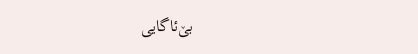بێ‌ئاگایی‌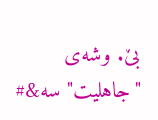بێ‌. وشه‌ی‌ "جاهلیت" سه&#